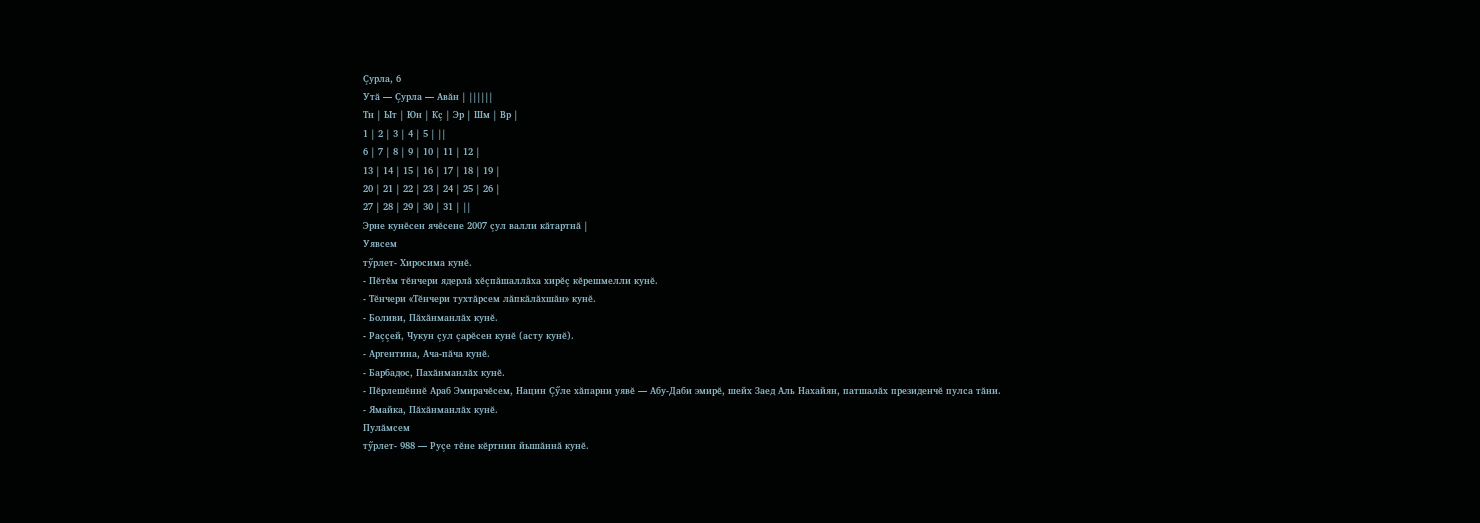Çурла, 6
Утă — Çурла — Авăн | ||||||
Тн | Ыт | Юн | Кç | Эр | Шм | Вр |
1 | 2 | 3 | 4 | 5 | ||
6 | 7 | 8 | 9 | 10 | 11 | 12 |
13 | 14 | 15 | 16 | 17 | 18 | 19 |
20 | 21 | 22 | 23 | 24 | 25 | 26 |
27 | 28 | 29 | 30 | 31 | ||
Эрне кунĕсен ячĕсене 2007 çул валли кăтартнă |
Уявсем
тӳрлет- Хиросима кунĕ.
- Пĕтĕм тĕнчери ядерлă хĕçпăшаллăха хирĕç кĕрешмелли кунĕ.
- Тĕнчери «Тĕнчери тухтăрсем лăпкăлăхшăн» кунĕ.
- Боливи, Пăхăнманлăх кунĕ.
- Раççей, Чукун çул çарĕсен кунĕ (асту кунĕ).
- Аргентина, Ача-пăча кунĕ.
- Барбадос, Пахăнманлăх кунĕ.
- Пĕрлешĕннĕ Араб Эмирачĕсем, Нацин Çӳле хăпарни уявĕ — Абу-Даби эмирĕ, шейх Заед Аль Нахайян, патшалăх президенчĕ пулса тăни.
- Ямайка, Пăхăнманлăх кунĕ.
Пулăмсем
тӳрлет- 988 — Руçе тĕне кĕртнин йышăннă кунĕ.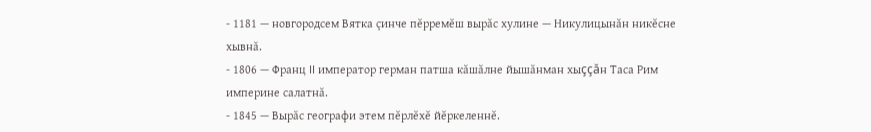- 1181 — новгородсем Вятка çинче пĕрремĕш вырăс хулине — Никулицынăн никĕсне хывнă.
- 1806 — Франц II император герман патша кăшăлне йышăнман хыççăн Таса Рим империне салатнă.
- 1845 — Вырăс географи этем пĕрлĕхĕ йĕркеленнĕ.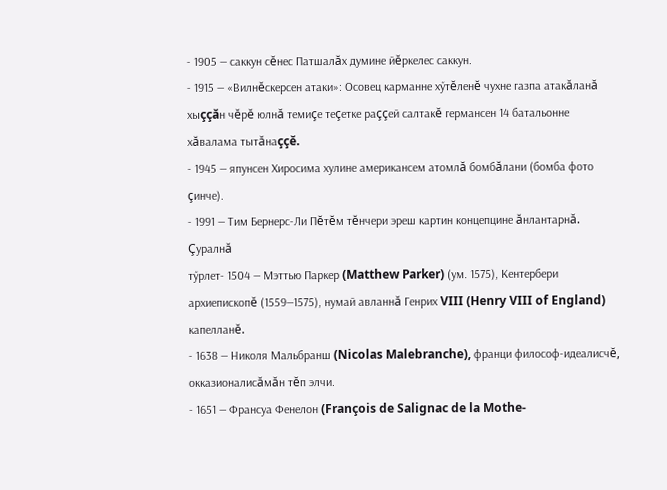- 1905 — саккун сĕнес Патшалăх думине йĕркелес саккун.
- 1915 — «Вилнĕскерсен атаки»: Осовец карманне хӳтĕленĕ чухне газпа атакăланă хыççăн чĕрĕ юлнă темиçе теçетке раççей салтакĕ германсен 14 батальонне хăвалама тытăнаççĕ.
- 1945 — япунсен Хиросима хулине американсем атомлă бомбăлани (бомба фото çинче).
- 1991 — Тим Бернерс-Ли Пĕтĕм тĕнчери эреш картин концепцине ăнлантарнă.
Çуралнă
тӳрлет- 1504 — Мэттью Паркер (Matthew Parker) (ум. 1575), Кентербери архиепископĕ (1559—1575), нумай авланнă Генрих VIII (Henry VIII of England) капелланĕ.
- 1638 — Николя Мальбранш (Nicolas Malebranche), франци философ-идеалисчĕ, окказионалисăмăн тĕп элчи.
- 1651 — Франсуа Фенелон (François de Salignac de la Mothe-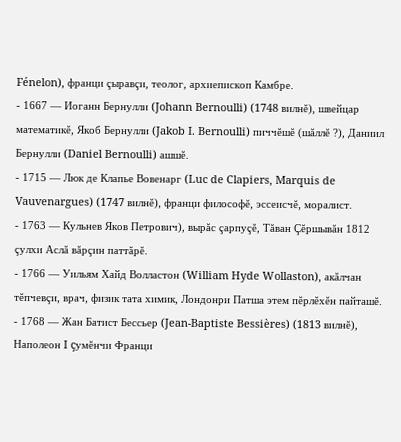Fénelon), франци çыравçи, теолог, архиепископ Камбре.
- 1667 — Иоганн Бернулли (Johann Bernoulli) (1748 вилнĕ), швейцар математикĕ, Якоб Бернулли (Jakob I. Bernoulli) пиччĕшĕ (шăллĕ ?), Даниил Бернулли (Daniel Bernoulli) ашшĕ.
- 1715 — Люк де Клапье Вовенарг (Luc de Clapiers, Marquis de Vauvenargues) (1747 вилнĕ), франци философĕ, эссеисчĕ, моралист.
- 1763 — Кульнев Яков Петрович), вырăс çарпуçĕ, Тăван Çĕршывăн 1812 çулхи Аслă вăрçин паттăрĕ.
- 1766 — Уильям Хайд Волластон (William Hyde Wollaston), акăлчан тĕпчевçи, врач, физик тата химик, Лондонри Патша этем пĕрлĕхĕн пайташĕ.
- 1768 — Жан Батист Бессьер (Jean-Baptiste Bessières) (1813 вилнĕ), Наполеон I çумĕнчи Франци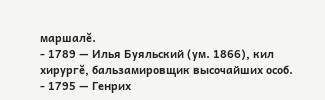маршалĕ.
- 1789 — Илья Буяльский (ум. 1866), кил хирургĕ, бальзамировщик высочайших особ.
- 1795 — Генрих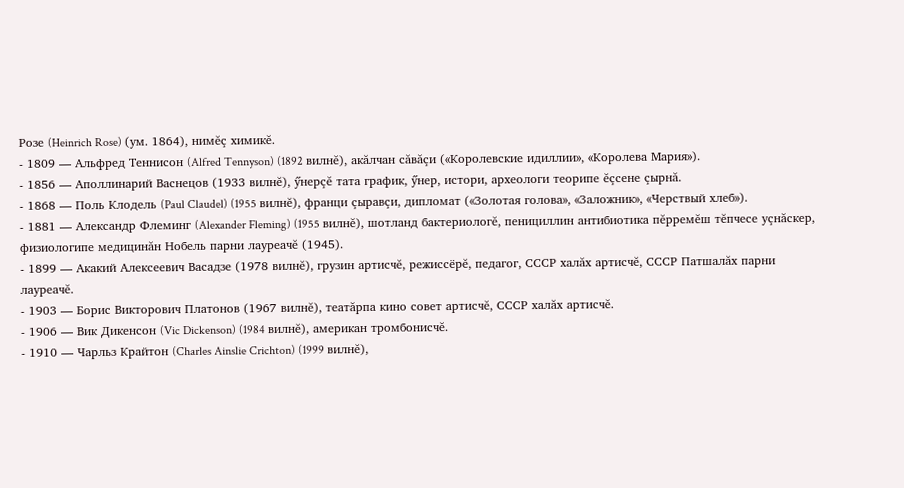Розе (Heinrich Rose) (ум. 1864), нимĕç химикĕ.
- 1809 — Альфред Теннисон (Alfred Tennyson) (1892 вилнĕ), акăлчан сăвăçи («Королевские идиллии», «Королева Мария»).
- 1856 — Аполлинарий Васнецов (1933 вилнĕ), ӳнерçĕ тата график, ӳнер, истори, археологи теорипе ĕçсене çырнă.
- 1868 — Поль Клодель (Paul Claudel) (1955 вилнĕ), франци çыравçи, дипломат («Золотая голова», «Заложник», «Черствый хлеб»).
- 1881 — Александр Флеминг (Alexander Fleming) (1955 вилнĕ), шотланд бактериологĕ, пенициллин антибиотика пĕрремĕш тĕпчесе уçнăскер, физиологипе медицинăн Нобель парни лауреачĕ (1945).
- 1899 — Акакий Алексеевич Васадзе (1978 вилнĕ), грузин артисчĕ, режиссёрĕ, педагог, СССР халăх артисчĕ, СССР Патшалăх парни лауреачĕ.
- 1903 — Борис Викторович Платонов (1967 вилнĕ), театăрпа кино совет артисчĕ, СССР халăх артисчĕ.
- 1906 — Вик Дикенсон (Vic Dickenson) (1984 вилнĕ), американ тромбонисчĕ.
- 1910 — Чарльз Крайтон (Charles Ainslie Crichton) (1999 вилнĕ),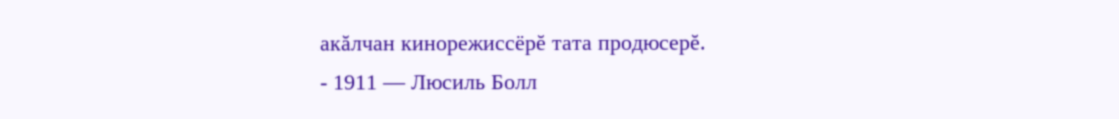акăлчан кинорежиссёрĕ тата продюсерĕ.
- 1911 — Люсиль Болл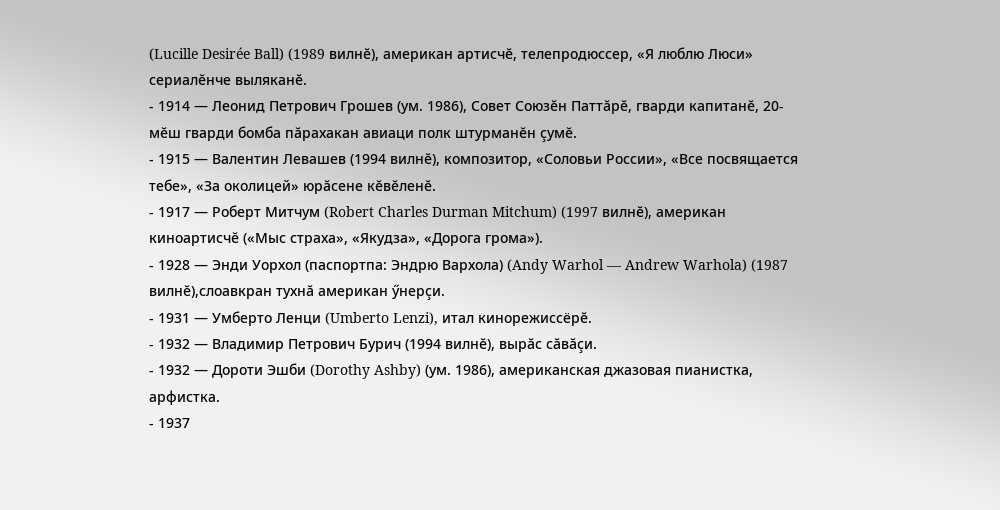(Lucille Desirée Ball) (1989 вилнĕ), американ артисчĕ, телепродюссер, «Я люблю Люси» сериалĕнче выляканĕ.
- 1914 — Леонид Петрович Грошев (ум. 1986), Совет Союзĕн Паттăрĕ, гварди капитанĕ, 20-мĕш гварди бомба пăрахакан авиаци полк штурманĕн çумĕ.
- 1915 — Валентин Левашев (1994 вилнĕ), композитор, «Соловьи России», «Все посвящается тебе», «За околицей» юрăсене кĕвĕленĕ.
- 1917 — Роберт Митчум (Robert Charles Durman Mitchum) (1997 вилнĕ), американ киноартисчĕ («Мыс страха», «Якудза», «Дорога грома»).
- 1928 — Энди Уорхол (паспортпа: Эндрю Вархола) (Andy Warhol — Andrew Warhola) (1987 вилнĕ),слоавкран тухнă американ ӳнерçи.
- 1931 — Умберто Ленци (Umberto Lenzi), итал кинорежиссёрĕ.
- 1932 — Владимир Петрович Бурич (1994 вилнĕ), вырăс сăвăçи.
- 1932 — Дороти Эшби (Dorothy Ashby) (ум. 1986), американская джазовая пианистка, арфистка.
- 1937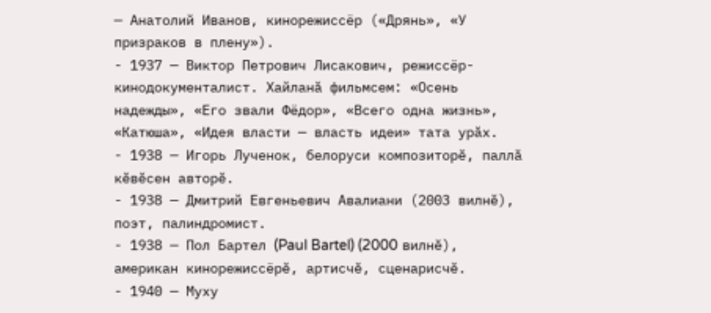— Анатолий Иванов, кинорежиссёр («Дрянь», «У призраков в плену»).
- 1937 — Виктор Петрович Лисакович, режиссёр-кинодокументалист. Хайланă фильмсем: «Осень надежды», «Его звали Фёдор», «Всего одна жизнь», «Катюша», «Идея власти — власть идеи» тата урăх.
- 1938 — Игорь Лученок, белоруси композиторĕ, паллă кĕвĕсен авторĕ.
- 1938 — Дмитрий Евгеньевич Авалиани (2003 вилнĕ), поэт, палиндромист.
- 1938 — Пол Бартел (Paul Bartel) (2000 вилнĕ), американ кинорежиссёрĕ, артисчĕ, сценарисчĕ.
- 1940 — Муху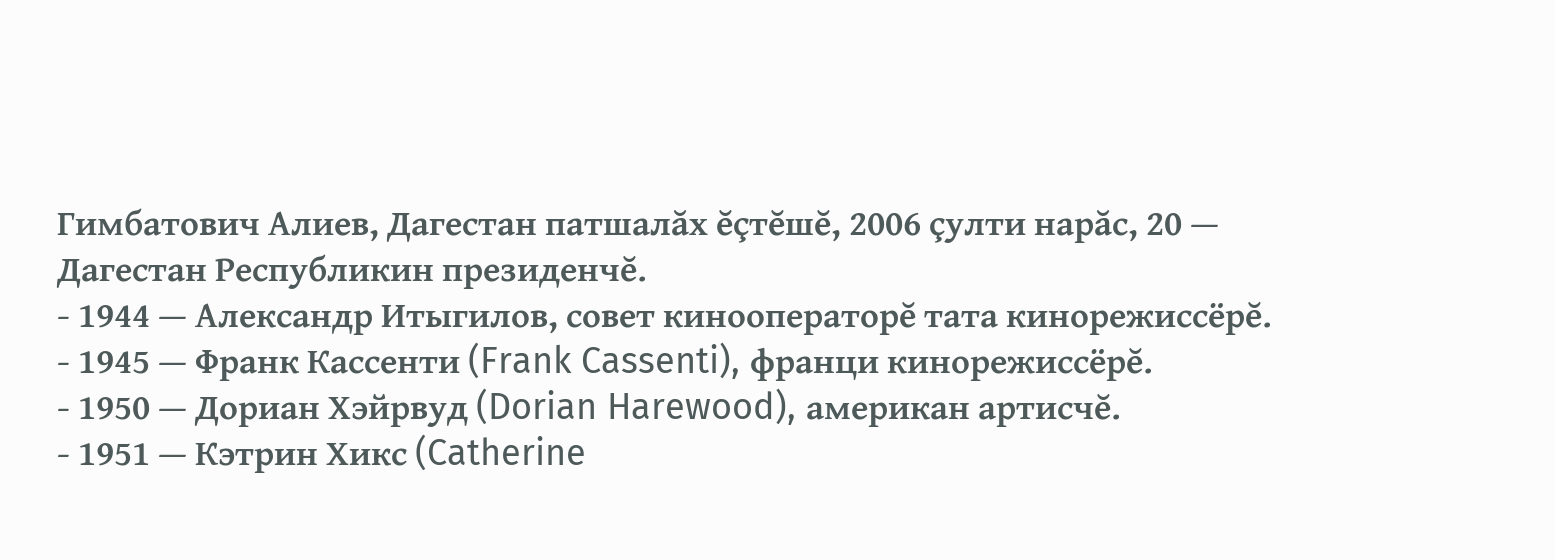Гимбатович Алиев, Дагестан патшалăх ĕçтĕшĕ, 2006 çулти нарăс, 20 — Дагестан Республикин президенчĕ.
- 1944 — Александр Итыгилов, совет кинооператорĕ тата кинорежиссёрĕ.
- 1945 — Франк Кассенти (Frank Cassenti), франци кинорежиссёрĕ.
- 1950 — Дориан Хэйрвуд (Dorian Harewood), американ артисчĕ.
- 1951 — Кэтрин Хикс (Catherine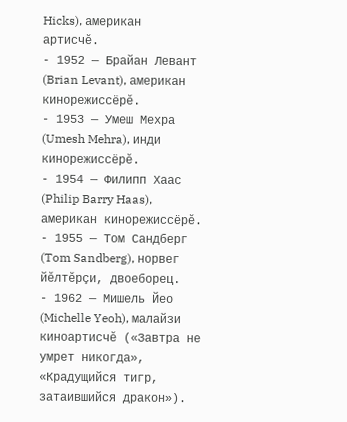Hicks), американ артисчĕ.
- 1952 — Брайан Левант (Brian Levant), американ кинорежиссёрĕ.
- 1953 — Умеш Мехра (Umesh Mehra), инди кинорежиссёрĕ.
- 1954 — Филипп Хаас (Philip Barry Haas), американ кинорежиссёрĕ.
- 1955 — Том Сандберг (Tom Sandberg), норвег йĕлтĕрçи, двоеборец.
- 1962 — Мишель Йео (Michelle Yeoh), малайзи киноартисчĕ («Завтра не умрет никогда», «Крадущийся тигр, затаившийся дракон»).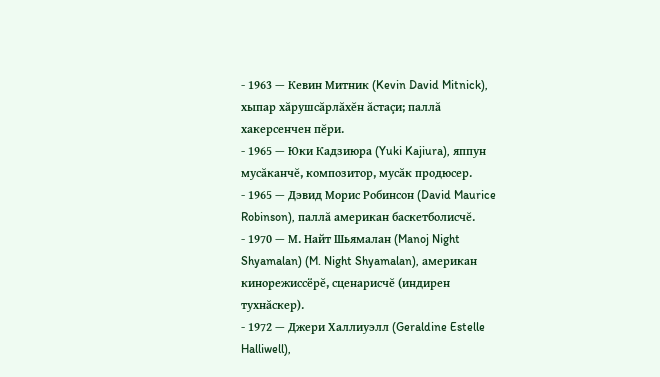- 1963 — Кевин Митник (Kevin David Mitnick), хыпар хăрушсăрлăхĕн ăстаçи; паллă хакерсенчен пĕри.
- 1965 — Юки Кадзиюра (Yuki Kajiura), яппун мусăканчĕ, композитор, мусăк продюсер.
- 1965 — Дэвид Морис Робинсон (David Maurice Robinson), паллă американ баскетболисчĕ.
- 1970 — М. Найт Шьямалан (Manoj Night Shyamalan) (M. Night Shyamalan), американ кинорежиссёрĕ, сценарисчĕ (индирен тухнăскер).
- 1972 — Джери Халлиуэлл (Geraldine Estelle Halliwell),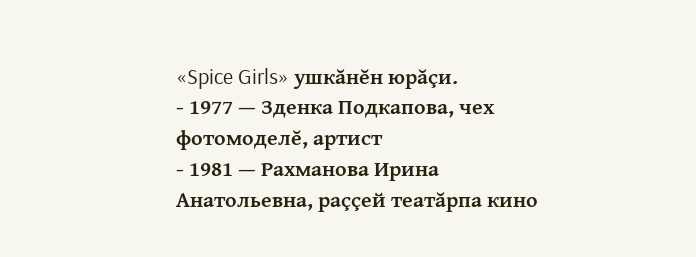«Spice Girls» ушкăнĕн юрăçи.
- 1977 — Зденка Подкапова, чех фотомоделĕ, артист
- 1981 — Рахманова Ирина Анатольевна, раççей театăрпа кино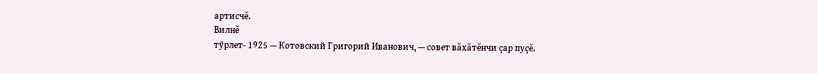артисчĕ.
Вилнĕ
тӳрлет- 1925 — Котовский Григорий Иванович, — совет вăхăтĕнчи çар пуçĕ.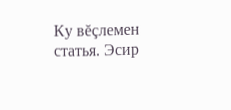Ку вĕçлемен статья. Эсир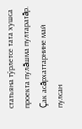статьяна тӳрлетсе тата хушса проекта пулăшма пултаратăр. Çак асăрхаттарнине май пулсан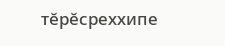тĕрĕсреххипе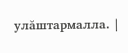улăштармалла. |